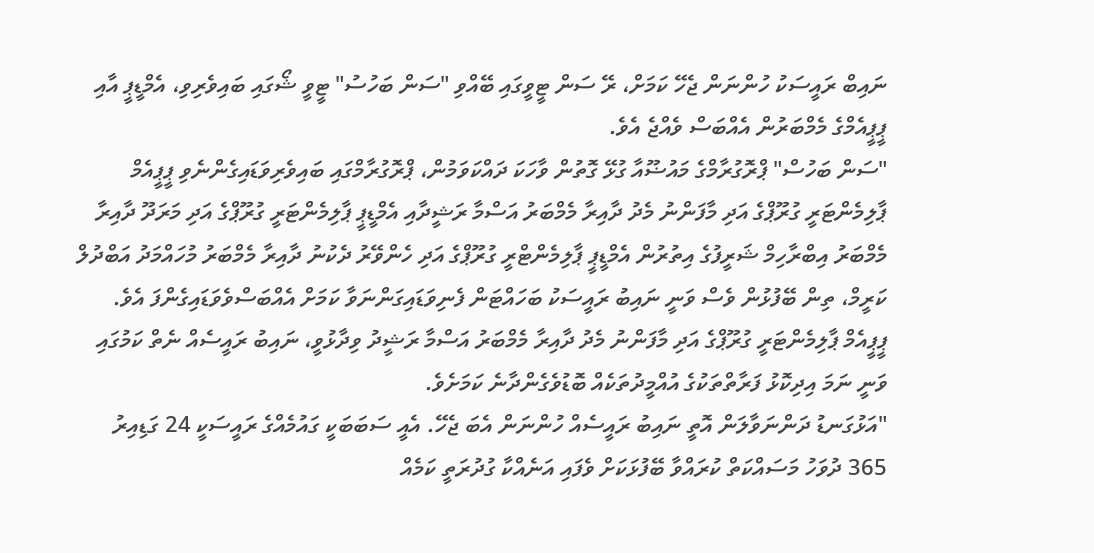ނައިބް ރައީސަކު ހުންނަން ޖެހޭ ކަމަށް، ރޭ ސަން ޓީވީގައި ބޭއްވި "ސަން ބަހުސު" ޓީވީ ޝޯގައި ބައިވެރިވި، އެމްޑީޕީ އާއި ޕީޕީއެމްގެ މެމްބަރުން އެއްބަސް ވެއްޖެ އެވެ.
"ސަން ބަހުސް" ޕްރޮގުރާމްގެ މައުޟޫއާ ގުޅޭ ގޮތުން ވާހަކަ ދައްކަވަމުން، ޕްރޮގުރާމްގައި ބައިވެރިވަޑައިގެންނެވި ޕީޕީއެމް ޕާލިމެންޓަރީ ގުރޫޕްގެ އަދި މާފަންނު މެދު ދާއިރާ މެމްބަރު އަސްމާ ރަޝީދާއި އެމްޑީޕީ ޕާލިމެންޓަރީ ގުރޫޕްގެ އަދި މަރަދޫ ދާއިރާ މެމްބަރު އިބްރާހިމް ޝަރީފުގެ އިތުރުން އެމްޑީޕީ ޕާލިމެންޓްރީ ގުރޫޕްގެ އަދި ހެންވޭރު ދެކުނު ދާއިރާ މެމްބަރު މުހައްމަދު އަބްދުލް ކަރީމް، ތިން ބޭފުޅުން ވެސް ވަނީ ނައިބު ރައީސަކު ބަހައްޓަން ފެނިވަޑައިގަންނަވާ ކަމަށް އެއްބަސްވެވަޑައިގެންފަ އެވެ.
ޕީޕީއެމް ޕާލިމެންޓަރީ ގުރޫޕްގެ އަދި މާފަންނު މެދު ދާއިރާ މެމްބަރު އަސްމާ ރަޝީދު ވިދާޅުވީ، ނައިބު ރައީސެއް ނެތް ކަމުގައި ވަނީ ނަމަ އިދިކޮޅު ފަރާތްތަކުގެ އުއްމީދުތަކެއް ބޮޑުވެގެންދާނެ ކަމަށެވެ.
"އަޅުގަނޑު ދަންނަވާލަން އޮތީ ނައިބު ރައީސެއް ހުންނަން އެބަ ޖެހޭ. އެއީ ސަބަބަކީ ގައުމެއްގެ ރައީސަކީ 24 ގަޑިއިރު 365 ދުވަހު މަސައްކަތް ކުރައްވާ ބޭފުޅަކަށް ވެފައި އަނެއްކާ ގުދުރަތީ ކަމެއް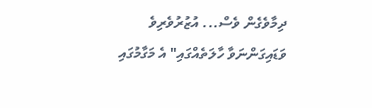ދިމާވެގެން ވެސް... އުޒުރުވެރިވެ ވަޑައިގަންނަވާ ހާލަތެއްގައި" އެ މަގާމުގައި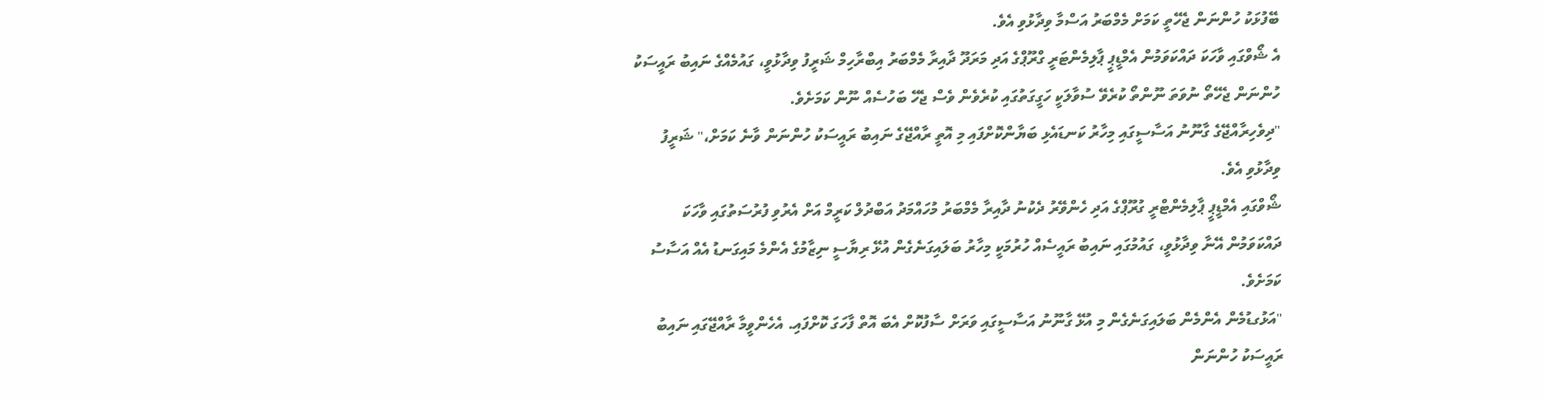ބޭފުޅަކު ހުންނަން ޖެހޭތީ ކަމަށް މެމްބަރު އަސްމާ ވިދާޅުވި އެވެ.
އެ ޝޯވްގައި ވާހަކަ ދައްކަވަމުން އެމްޑީޕީ ޕާލިމެންޓަރީ ގްރޫޕްގެ އަދި މަރަދޫ ދާއިރާ މެމްބަރު އިބްރާހިމް ޝަރީފު ވިދާޅުވީ، ގައުމެއްގެ ނައިބު ރައީސަކު ހުންނަން ޖެހޭތޯ ނުވަތަ ނޫންތޯ ކުރެވޭ ސުވާލަކީ ހަގީގަތުގައި ކުރެވެން ވެސް ޖެހޭ ބަހުސެއް ނޫން ކަމަށެވެ.
"ދިވެހިރާއްޖޭގެ ގާނޫނު އަސާސީގައި މިހާރު ކަނޑައެޅި ބަޔާންކޮށްފައި މި އޮތީ ރާއްޖޭގެ ނައިބު ރައީސަކު ހުންނަން ވާނެ ކަމަށް،" ޝަރީފު ވިދާޅުވި އެވެ.
ޝޯވްގައި އެމްޑީޕީ ޕާލިމެންޓްރީ ގުރޫޕްގެ އަދި ހެންވޭރު ދެކުނު ދާއިރާ މެމްބަރު މުހައްމަދު އަބްދުލް ކަރީމް އަށް އެރުވި ފުރުސަތުގައި ވާހަކަ ދައްކަވަމުން އޭނާ ވިދާޅުވީ، ގައުމުގައި ނައިބު ރައީސެއް ހުރުމަކީ މިހާރު ބަލައިގަނެގެން އުޅޭ ރިޔާސީ ނިޒާމުގެ އެންމެ މައިގަނޑު އެއް އަސާސު ކަމަށެވެ.
"އަޅުގޑުމެން އެންމެން ބަލައިގަނެގެން މި އުޅޭ ގާނޫނު އަސާސީގައި ވަރަށް ސާފުކޮށް އެބަ އޮތް ފާހަގަ ކޮށްފައި. އެހެންވީމާ ރާއްޖޭގައި ނައިބު ރައީސަކު ހުންނަން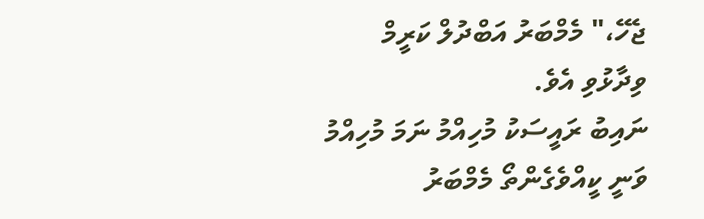ޖެހޭ،" މެމްބަރު އަބްދުލް ކަރީމް ވިދާޅުވި އެވެ.
ނައިބު ރައީސަކު މުހިއްމު ނަމަ މުހިއްމު ވަނީ ކީއްވެގެންތޯ މެމްބަރު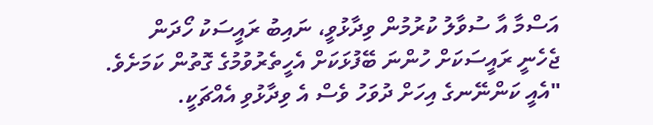އަސްމާ އާ ސުވާލު ކުރުމުން ވިދާޅުވީ، ނައިބު ރައީސަކު ހޯދަން ޖެހެނީ ރައީސަކަށް ހުންނަ ބޭފުޅަކަށް އެހީތެރުވުމުގެ ގޮތުން ކަމަށެވެ.
"އެއީ ކަންނޭނގެ އިހަށް ދުވަހު ވެސް އެ ވިދާޅުވި އެއްޗަކީ.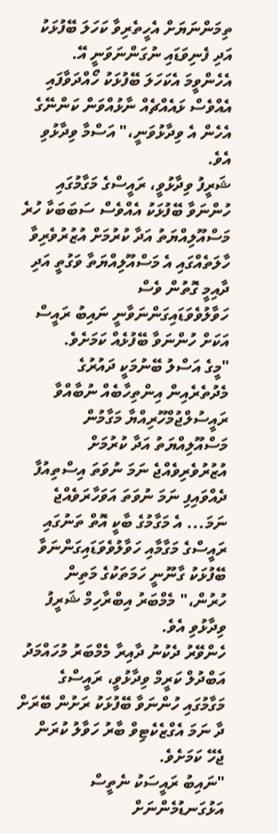ތިމަންނަޔަށް އެހީތެރިވާ ކަހަލަ ބޭފުޅަކު އަދި ފެނިވަޑައި ނުގަންނަވަނީ އޭ. އެހެންވީމަ އެކަހަލަ ބޭފުޅަކު ހޯއްދަވާފައި އެއްވެސް ޅައެއްޗެއް ނާޅުއްވަން ކަންނޭގެ އެހެން އެ ވިދާޅުވަނީ،" އަސްމާ ވިދާޅުވި އެވެ.
ޝަރީފު ވިދާޅުވީ، ރައީސްގެ މަގާމުގައި ހުންނަވާ ބޭފުޅަކު އެއްވެސް ސަބަބަކާ ހުރެ މަސްއޫލިއްޔަތު އަދާ ކުރުމަށް އުޒުރުވެރިވާ ހާލަތެއްގައި އެ މަސްއޫލިއްޔަތާ ވަގުތީ އަދި ދާއިމީ ގޮތުން ވެސް ހަވާލުވެވަޑައިގަންނަވާނީ ނައިބު ރައީސް އަކަށް ހުންނަވާ ބޭފުޅެއް ކަމަށެވެ.
"މީގެ އަސްލު ބޭނުމަކީ ދައުރުގެ މެދުތެރެއިން އިންތިހާބެއް ނުބާއްވާ ރައީސުލްޖުމްހޫރިއްޔާ މަގާމުން މަސްއޫލިއްޔަތު އަދާ ކުރުމަށް އުޒުރުވެރިވެއްޖެ ނަމަ ނުވަތަ އިސްތިއުފާ ދެއްވައިފި ނަމަ ނުވަތަ އަވަހާރަވެއްޖެ ނަމަ... އެ މަގާމުގެ ބާކީ އޮތް ތަނުގައި ރައީސްގެ މަގާމާއި ހަވާލުވެވަޑައިގަންނަވާ ބޭފުޅަކު ގާނޫނީ ހަމަތަކުގެ މަތިން ހުރުން،" މެމްބަރު އިބްރާހިމް ޝަރީފު ވިދާޅުވި އެވެ.
ހެންވޭރު ދެކުނު ދާއިރާ މެމްބަރު މުހައްމަދު އަބްދުލް ކަރީމް ވިދާޅުވީ، ރައީސްގެ މަގާމުގައި ހުންނަވާ ބޭފުޅަކު ރަށުން ބޭރަށް ދާ ނަމަ އެގްޒެކެޓިވް ބާރު ހަވާލު ކުރަން ޖެހޭ ކަމަށެވެ.
"ނައިބު ރައީސަކު ނެތީސް އަޅުގަނޑުމެންނަށް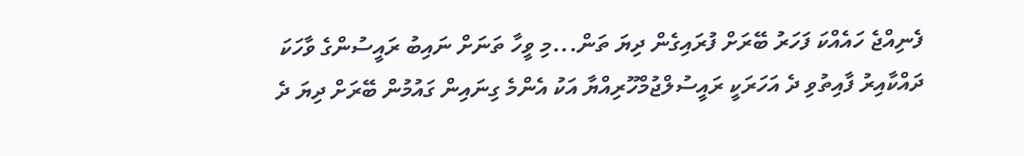ފެނިއްޖެ ހައެއްކަ ފަހަރު ބޭރަށް ފުރައިގެން ދިޔަ ތަން...މި ވީހާ ތަނަށް ނައިބު ރައީސުންގެ ވާހަކަ ދައްކާއިރު ފާއިތުވި ދެ އަހަރަކީ ރައީސުލްޖުމްހޫރިއްޔާ އަކު އެންމެ ގިނައިން ގައުމުން ބޭރަށް ދިޔަ ދެ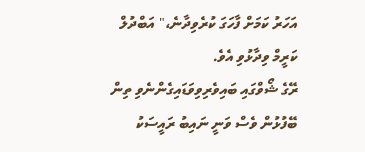އަހަރު ކަމަށް ފާހަގަ ކުރެވިދާނެ،" އަބްދުލް ކަރީމް ވިދާޅުވި އެވެ.
ރޭގެ ޝޯވްގައި ބައިވެރިވިވަޑައިގެންނެވި ތިން ބޭފުޅުން ވެސް ވަނީ ނައިބު ރައީސަކު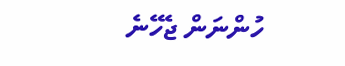ހުންނަން ޖެހޭނެ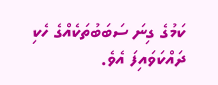ކަމުގެ ގިނަ ސަބަބުތަކެއްގެ ހެކި ދައްކަވައިފަ އެވެ.